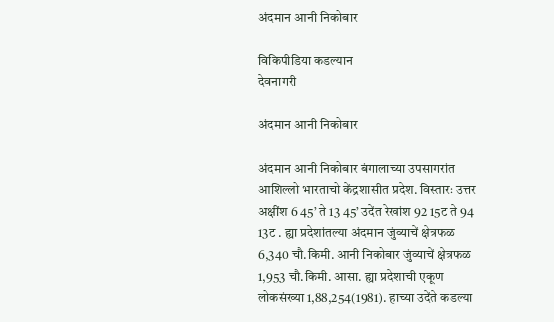अंदमान आनी निकोबार

विकिपीडिया कडल्यान
देवनागरी

अंदमान आनी निकोबार

अंदमान आनी निकोबार बंगालाच्या उपसागरांत आशिल्लो भारताचो केंद्रशासीत प्रदेश. विस्तारः उत्तर अक्षींश 6 45’ ते 13 45’ उदेंत रेखांश 92 15ट ते 94 13ट . ह्या प्रदेशांतल्या अंदमान जुंव्याचें क्षेत्रफळ 6,340 चौ.किमी. आनी निकोबार जुंव्याचें क्षेत्रफळ 1,953 चौ.किमी. आसा. ह्या प्रदेशाची एकूण लोकसंख्या 1,88,254(1981). हाच्या उदेंते कडल्या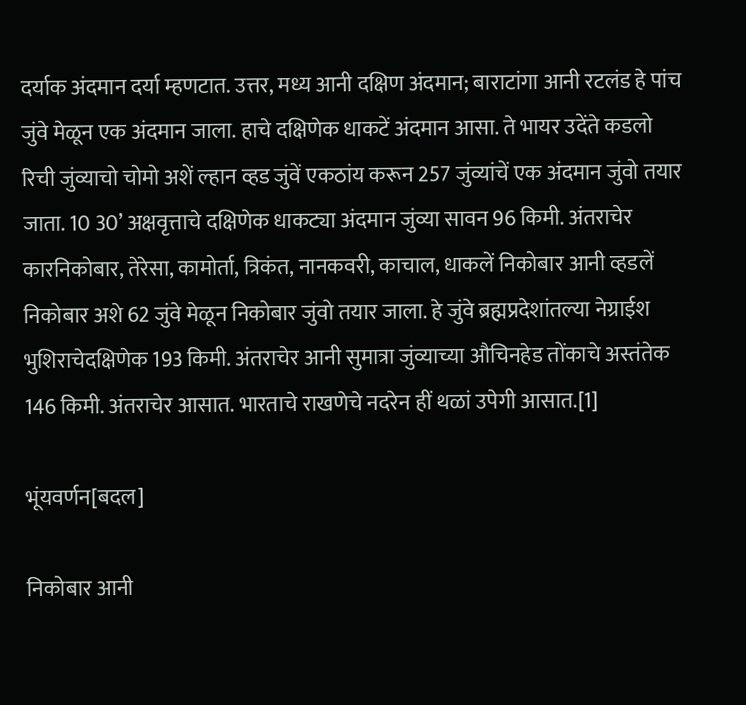दर्याक अंदमान दर्या म्हणटात. उत्तर, मध्य आनी दक्षिण अंदमान; बाराटांगा आनी रटलंड हे पांच जुंवे मेळून एक अंदमान जाला. हाचे दक्षिणेक धाकटें अंदमान आसा. ते भायर उदेंते कडलो रिची जुंव्याचो चोमो अशें ल्हान व्हड जुंवें एकठांय करून 257 जुंव्यांचें एक अंदमान जुंवो तयार जाता. 10 30’ अक्षवृत्ताचे दक्षिणेक धाकट्या अंदमान जुंव्या सावन 96 किमी. अंतराचेर कारनिकोबार, तेरेसा, कामोर्ता, त्रिकंत, नानकवरी, काचाल, धाकलें निकोबार आनी व्हडलें निकोबार अशे 62 जुंवे मेळून निकोबार जुंवो तयार जाला. हे जुंवे ब्रह्मप्रदेशांतल्या नेग्राईश भुशिराचेदक्षिणेक 193 किमी. अंतराचेर आनी सुमात्रा जुंव्याच्या औचिनहेड तोंकाचे अस्तंतेक 146 किमी. अंतराचेर आसात. भारताचे राखणेचे नदरेन हीं थळां उपेगी आसात.[1]

भूंयवर्णन[बदल]

निकोबार आनी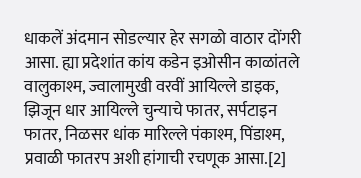धाकलें अंदमान सोडल्यार हेर सगळो वाठार दोंगरी आसा. ह्या प्रदेशांत कांय कडेन इओसीन काळांतले वालुकाश्म, ज्वालामुखी वरवीं आयिल्ले डाइक, झिजून धार आयिल्ले चुन्याचे फातर, सर्पटाइन फातर, निळसर धांक मारिल्ले पंकाश्म, पिंडाश्म, प्रवाळी फातरप अशी हांगाची रचणूक आसा.[2]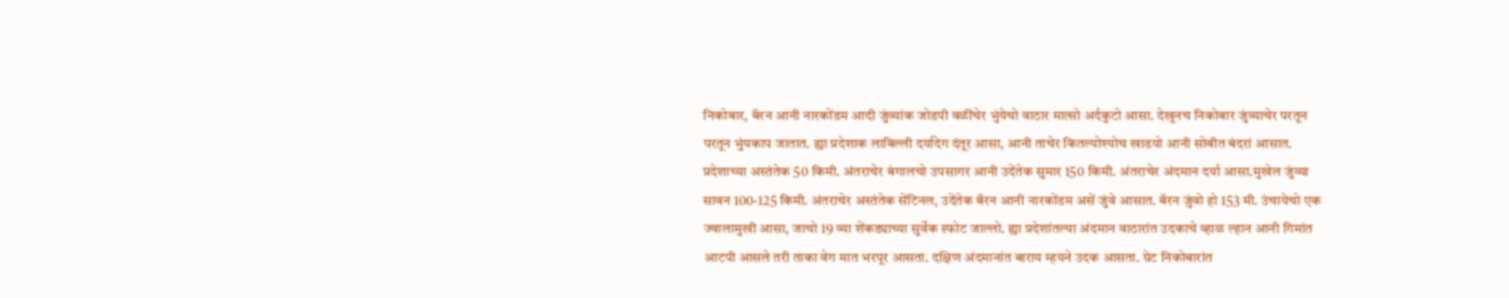निकोबार, बॅरन आनी नारकोंडम आदी जुंव्यांक जोडपी वळींचेर भुंयेचो वाठार मात्सो अर्दकुटो आसा. देखूनच निकोबार जुंव्याचेर परतून परतून भुंयकाप जातात. ह्या प्रदेशाक लाबिल्ली दर्यादेग दंतूर आसा, आनी ताचेर कितल्योश्योच खाडयो आनी सोबीत बंदरां आसात. प्रदेशाच्या अस्तंतेक 50 किमी. अंतराचेर बंगालचो उपसागर आनी उदेंतेक सुमार 150 किमी. अंतराचेर अंदमान दर्या आसा.मुखेल जुंव्या सावन 100-125 किमी. अंतराचेर अस्तंतेक सेंटिनल, उदेंतेक बॅरन आनी नारकोंडम असें जुंवे आसात. बॅरन जुंवो हो 153 मी. उंचायेचो एक ज्वालामुखी आसा, जाचो 19 व्या शेंकड्याच्या सुर्वेक स्फोट जाल्लो. ह्या प्रदेशांतल्या अंदमान वाठारांत उदकाचे व्हाळ ल्हान आनी गिमांत आटपी आसले तरी ताका वेग मात भरपूर आसता. दक्षिण अंदमानांत बाराय म्हयने उदक आसता. ग्रेट निकोबारांत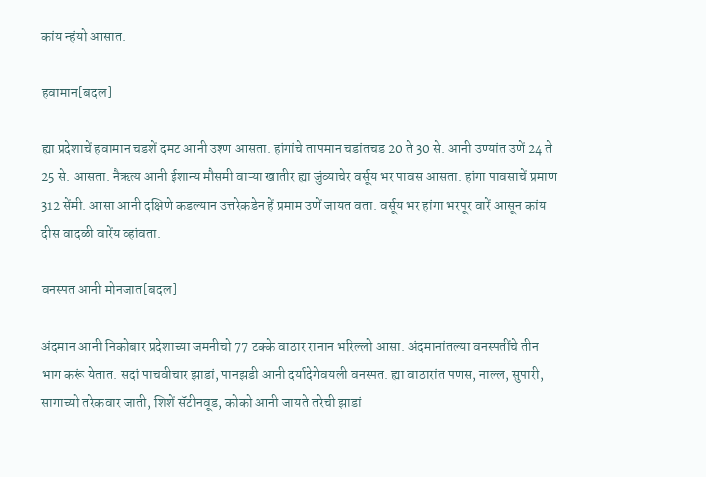कांय न्हंयो आसात.

हवामान[बदल]

ह्या प्रदेशाचें हवामान चडशें दमट आनी उश्ण आसता. हांगांचे तापमान चडांतचड 20 ते 30 से. आनी उण्यांत उणें 24 ते 25 से. आसता. नैऋत्य आनी ईशान्य मौसमी वाऱ्या खातीर ह्या जुंव्याचेर वर्सूय भर पावस आसता. हांगा पावसाचें प्रमाण 312 सेंमी. आसा आनी दक्षिणे कडल्यान उत्तरेकडेन हें प्रमाम उणें जायत वता. वर्सूय भर हांगा भरपूर वारें आसून कांय दीस वादळी वारेंय व्हांवता.

वनस्पत आनी मोनजात[बदल]

अंदमान आनी निकोबार प्रदेशाच्या जमनीचो 77 टक्के वाठार रानान भरिल्लो आसा. अंदमानांतल्या वनस्पतींचे तीन भाग करूं येतात. सदां पाचवीचार झाडां, पानझडी आनी दर्यादेगेवयली वनस्पत. ह्या वाठारांत पणस, नाल्ल, सुपारी, सागाच्यो तरेकवार जाती, शिशें सॅटीनवूड, कोको आनी जायते तरेची झाडां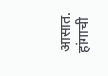आसात. हांगाची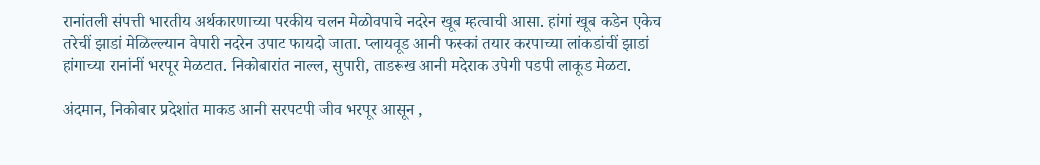रानांतली संपत्ती भारतीय अर्थकारणाच्या परकीय चलन मेळोवपाचे नदरेन खूब म्हत्वाची आसा. हांगां खूब कडेन एकेच तरेचीं झाडां मेळिल्ल्यान वेपारी नदरेन उपाट फायदो जाता. प्लायवूड आनी फस्कां तयार करपाच्या लांकडांचीं झाडां हांगाच्या रानांनीं भरपूर मेळटात. निकोबारांत नाल्ल, सुपारी, ताडरूख आनी मदेराक उपेगी पडपी लाकूड मेळटा.

अंदमान, निकोबार प्रदेशांत माकड आनी सरपटपी जीव भरपूर आसून ,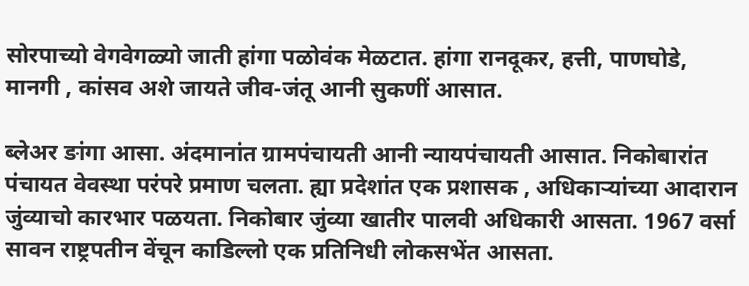सोरपाच्यो वेगवेगळ्यो जाती हांगा पळोवंक मेळटात. हांगा रानदूकर, हत्ती, पाणघोडे, मानगी , कांसव अशे जायते जीव-जंतू आनी सुकणीं आसात.

ब्लेअर ङांगा आसा. अंदमानांत ग्रामपंचायती आनी न्यायपंचायती आसात. निकोबारांत पंचायत वेवस्था परंपरे प्रमाण चलता. ह्या प्रदेशांत एक प्रशासक , अधिकाऱ्यांच्या आदारान जुंव्याचो कारभार पळयता. निकोबार जुंव्या खातीर पालवी अधिकारी आसता. 1967 वर्सा सावन राष्ट्रपतीन वेंचून काडिल्लो एक प्रतिनिधी लोकसभेंत आसता.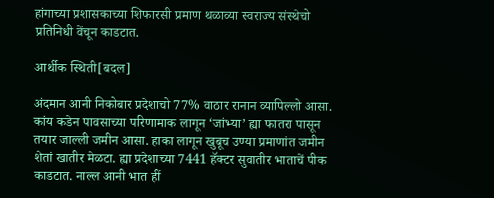हांगाच्या प्रशासकाच्या शिफारसी प्रमाण थळाव्या स्वराज्य संस्थेचो प्रतिनिधी वेंचून काडटात.

आर्थीक स्थिती[बदल]

अंदमान आनी निकोबार प्रदेशाचो 77% वाठार रानान व्यापिल्लो आसा. कांय कडेन पावसाच्या परिणामाक लागून ‘जांभ्या’ ह्या फातरा पासून तयार जाल्ली जमीन आसा. हाका लागून खुबूच उण्या प्रमाणांत जमीन शेतां खातीर मेळटा. ह्या प्रदेशाच्या 7441 हॅक्टर सुवातीर भाताचें पीक काडटात. नाल्ल आनी भात हीं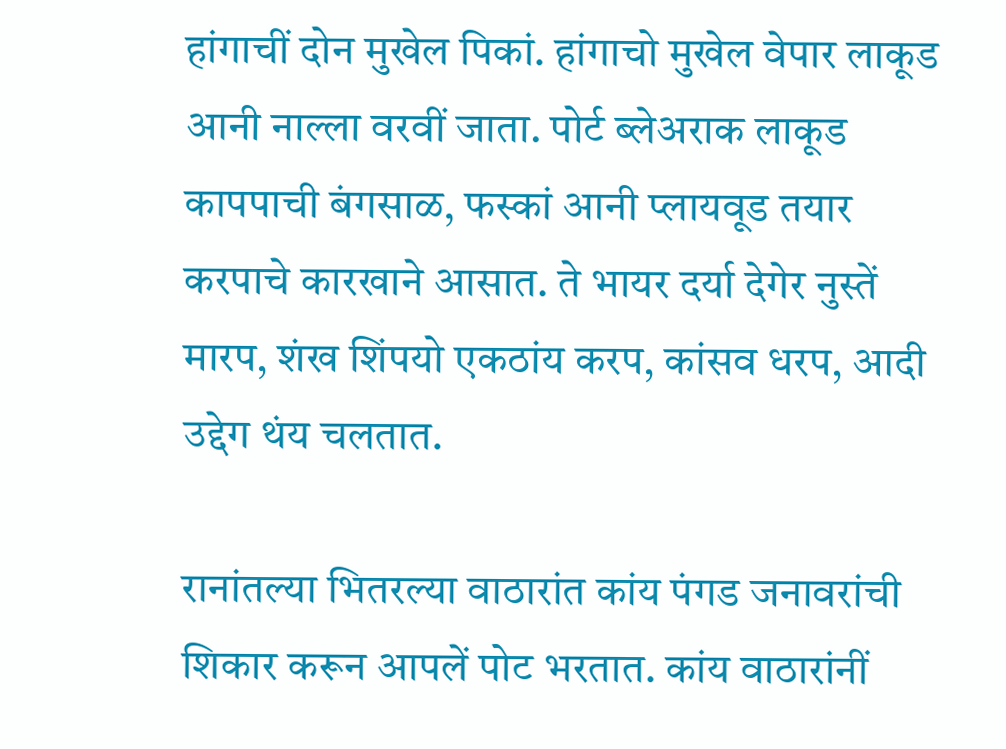हांगाचीं दोन मुखेल पिकां. हांगाचो मुखेल वेपार लाकूड आनी नाल्ला वरवीं जाता. पोर्ट ब्लेअराक लाकूड कापपाची बंगसाळ, फस्कां आनी प्लायवूड तयार करपाचे कारखाने आसात. ते भायर दर्या देगेर नुस्तें मारप, शंख शिंपयो एकठांय करप, कांसव धरप, आदी उद्देग थंय चलतात.

रानांतल्या भितरल्या वाठारांत कांय पंगड जनावरांची शिकार करून आपलें पोट भरतात. कांय वाठारांनीं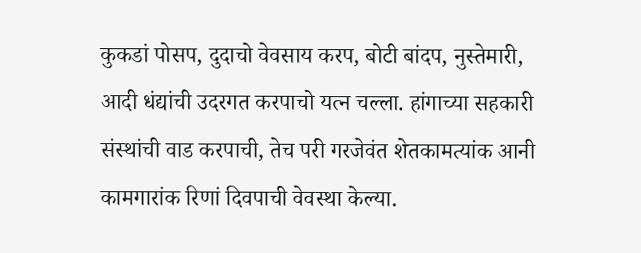कुकडां पोसप, दुदाचो वेवसाय करप, बोटी बांदप, नुस्तेमारी, आदी धंद्यांची उदरगत करपाचो यत्न चल्ला. हांगाच्या सहकारी संस्थांची वाड करपाची, तेच परी गरजेवंत शेतकामत्यांक आनी कामगारांक रिणां दिवपाची वेवस्था केल्या.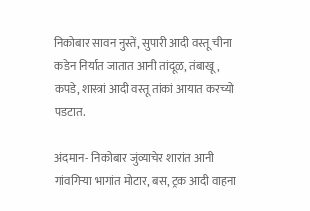निकोबार सावन नुस्तें, सुपारी आदी वस्तू चीना कडेन निर्यात जातात आनी तांदूळ, तंबाखू, कपडे, शास्त्रां आदी वस्तू तांकां आयात करच्यो पडटात.

अंदमान- निकोबार जुंव्याचेर शारांत आनी गांवगिऱ्या भागांत मोटार, बस, ट्रक आदी वाहना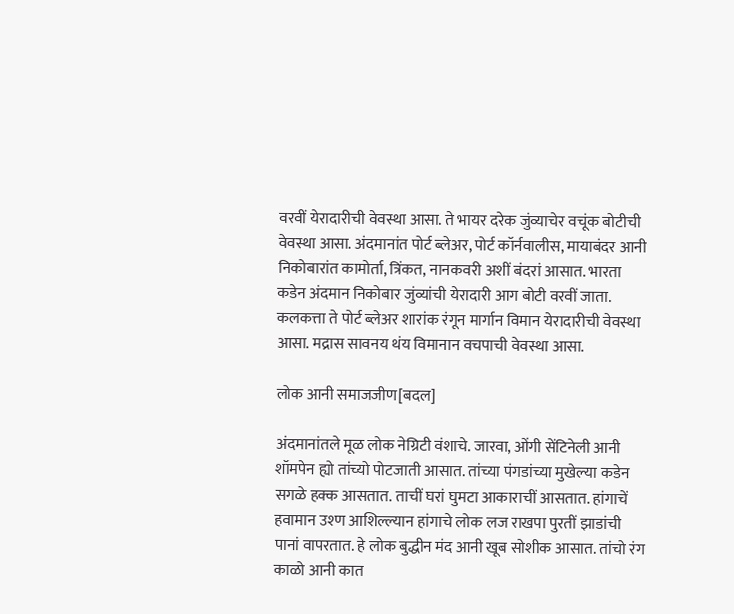वरवीं येरादारीची वेवस्था आसा. ते भायर दरेक जुंव्याचेर वचूंक बोटीची वेवस्था आसा. अंदमानांत पोर्ट ब्लेअर, पोर्ट कॉर्नवालीस, मायाबंदर आनी निकोबारांत कामोर्ता, त्रिंकत, नानकवरी अशीं बंदरां आसात. भारता कडेन अंदमान निकोबार जुंव्यांची येरादारी आग बोटी वरवीं जाता. कलकत्ता ते पोर्ट ब्लेअर शारांक रंगून मार्गान विमान येरादारीची वेवस्था आसा. मद्रास सावनय थंय विमानान वचपाची वेवस्था आसा.

लोक आनी समाजजीण[बदल]

अंदमानांतले मूळ लोक नेग्रिटी वंशाचे. जारवा, ओंगी सेंटिनेली आनी शॉमपेन ह्यो तांच्यो पोटजाती आसात. तांच्या पंगडांच्या मुखेल्या कडेन सगळे हक्क आसतात. ताचीं घरां घुमटा आकाराचीं आसतात. हांगाचें हवामान उश्ण आशिल्ल्यान हांगाचे लोक लज राखपा पुरतीं झाडांची पानां वापरतात. हे लोक बुद्धीन मंद आनी खूब सोशीक आसात. तांचो रंग काळो आनी कात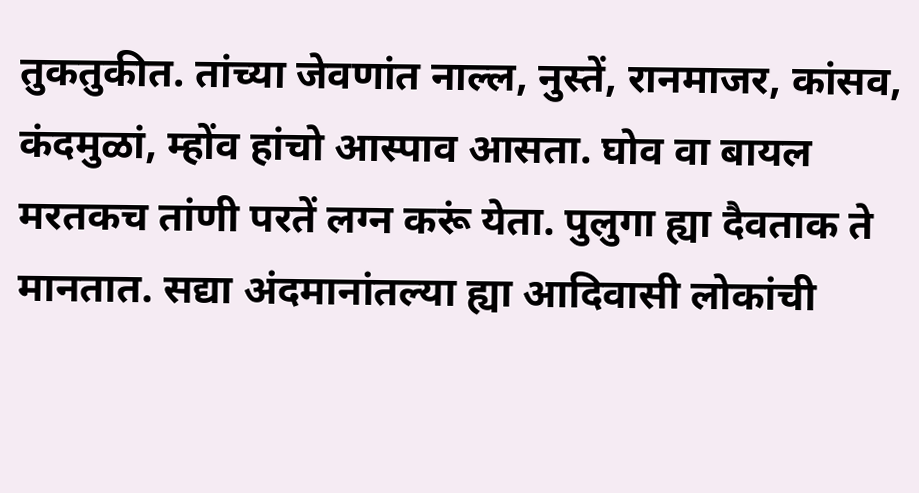तुकतुकीत. तांच्या जेवणांत नाल्ल, नुस्तें, रानमाजर, कांसव, कंदमुळां, म्होंव हांचो आस्पाव आसता. घोव वा बायल मरतकच तांणी परतें लग्न करूं येता. पुलुगा ह्या दैवताक ते मानतात. सद्या अंदमानांतल्या ह्या आदिवासी लोकांची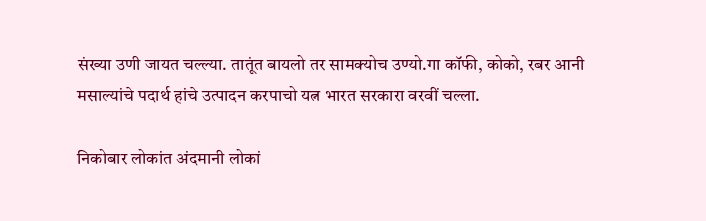संख्या उणी जायत चल्ल्या. तातूंत बायलो तर सामक्योच उण्यो.गा कॉफी, कोको, रबर आनी मसाल्यांचे पदार्थ हांचे उत्पादन करपाचो यत्न भारत सरकारा वरवीं चल्ला.

निकोबार लोकांत अंदमानी लोकां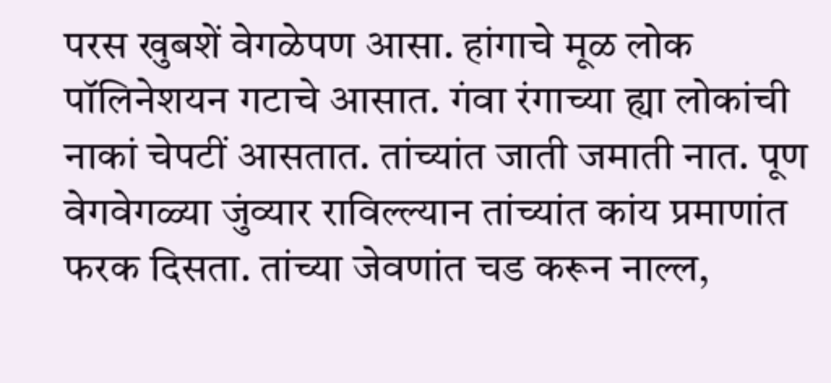परस खुबशें वेगळेपण आसा. हांगाचे मूळ लोक पॉलिनेशयन गटाचे आसात. गंवा रंगाच्या ह्या लोकांची नाकां चेपटीं आसतात. तांच्यांत जाती जमाती नात. पूण वेगवेगळ्या जुंव्यार राविल्ल्यान तांच्यांत कांय प्रमाणांत फरक दिसता. तांच्या जेवणांत चड करून नाल्ल,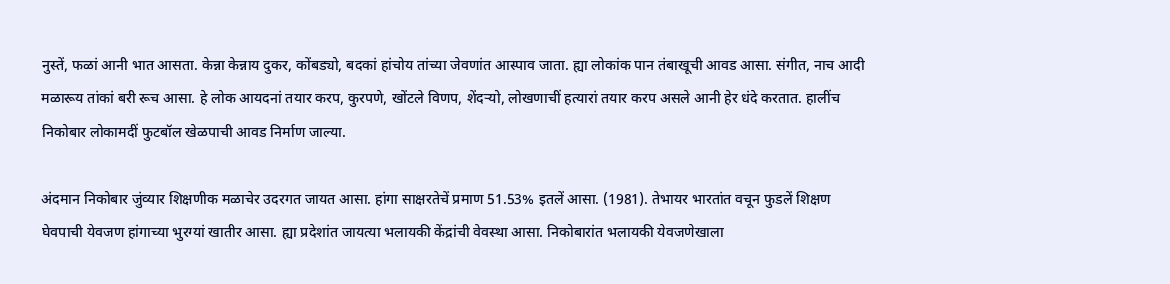नुस्तें, फळां आनी भात आसता. केन्ना केन्नाय दुकर, कोंबड्यो, बदकां हांचोय तांच्या जेवणांत आस्पाव जाता. ह्या लोकांक पान तंबाखूची आवड आसा. संगीत, नाच आदी मळारूय तांकां बरी रूच आसा. हे लोक आयदनां तयार करप, कुरपणे, खोंटले विणप, शेंदऱ्यो, लोखणाचीं हत्यारां तयार करप असले आनी हेर धंदे करतात. हालींच निकोबार लोकामदीं फुटबॉल खेळपाची आवड निर्माण जाल्या.

अंदमान निकोबार जुंव्यार शिक्षणीक मळाचेर उदरगत जायत आसा. हांगा साक्षरतेचें प्रमाण 51.53% इतलें आसा. (1981). तेभायर भारतांत वचून फुडलें शिक्षण घेवपाची येवजण हांगाच्या भुरग्यां खातीर आसा. ह्या प्रदेशांत जायत्या भलायकी केंद्रांची वेवस्था आसा. निकोबारांत भलायकी येवजणेखाला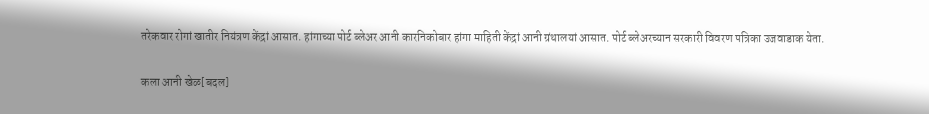तरेकवार रोगां खातीर नियंत्रण केंद्रां आसात. हांगाच्या पोर्ट ब्लेअर आनी कारनिकोबार हांगा माहिती केंद्रां आनी ग्रंथालयां आसात. पोर्ट ब्लेअरच्यान सरकारी विवरण पत्रिका उजवाडाक येता.

कला आनी खेळ[बदल]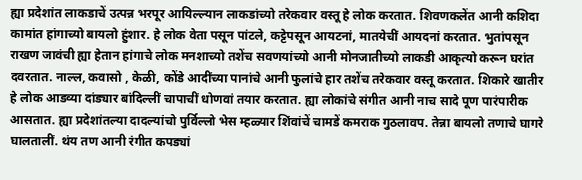ह्या प्रदेशांत लाकडाचें उत्पन्न भरपूर आयिल्ल्यान लाकडांच्यो तरेकवार वस्तू हे लोक करतात. शिवणकलेंत आनी कशिदा कामांत हांगाच्यो बायलो हुंशार. हे लोक वेता पसून पांटले, कट्टेपसून आयटनां, मातयेचीं आयदनां करतात. भुतांपसून राखण जावंची ह्या हेतान हांगाचे लोक मनशाच्यो तशेंच सवणयांच्यो आनी मोनजातीच्यो लाकडी आकृत्यो करून घरांत दवरतात. नाल्ल, कवासो , केळी, कोंडे आदींच्या पानांचे आनी फुलांचे हार तशेंच तरेकवार वस्तू करतात. शिकारे खातीर हे लोक आडव्या दांड्यार बांदिल्लीं चापाचीं धोणवां तयार करतात. ह्या लोकांचे संगीत आनी नाच सादे पूण पारंपारीक आसतात. ह्या प्रदेशांतल्या दादल्यांचो पुर्विल्लो भेस म्हळ्यार शिंवांचें चामडें कमराक गुठलावप. तेन्ना बायलो तणाचे घागरे घालतालीं. थंय तण आनी रंगीत कपड्यां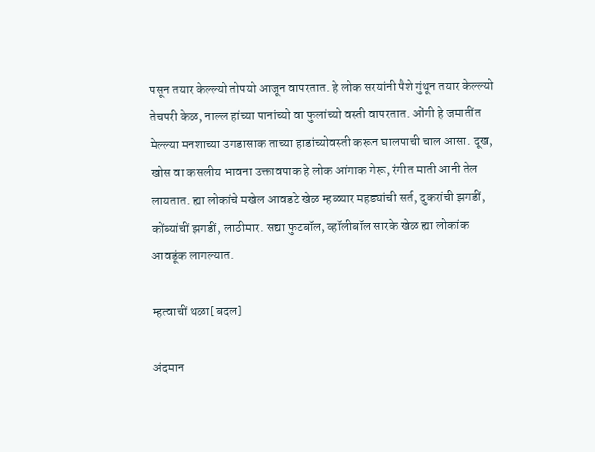पसून तयार केल्ल्यो तोपयो आजून वापरतात. हे लोक सरयांनी पैशे गुंथून तयार केल्ल्यो तेचपरी केळ, नाल्ल हांच्या पानांच्यो वा फुलांच्यो वस्ती वापरतात. ओंगी हे जमातींत मेल्ल्या मनशाच्या उगडासाक ताच्या हाडांच्योवस्ती करून घालपाची चाल आसा. दूख, खोस वा कसलीय भावना उक्तावपाक हे लोक आंगाक गेरू, रंगीत माती आनी तेल लायतात. ह्या लोकांचे मखेल आवडटे खेळ म्हळ्यार महड्यांची सर्त, दुकरांची झगडीं, कोंब्यांचीं झगडीं, लाठीमार. सद्या फुटबॉल, व्हॉलीबॉल सारके खेळ ह्या लोकांक आवडूंक लागल्यात.

म्हत्वाचीं थळा[बदल]

अंदमान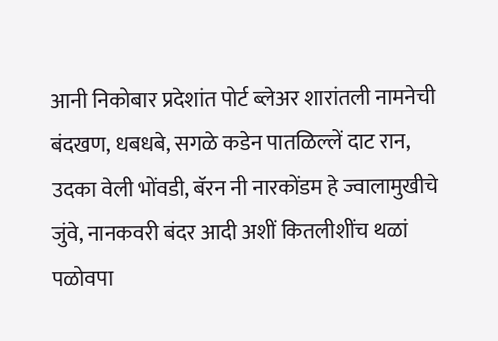आनी निकोबार प्रदेशांत पोर्ट ब्लेअर शारांतली नामनेची बंदखण, धबधबे, सगळे कडेन पातळिल्लें दाट रान, उदका वेली भोंवडी, बॅरन नी नारकोंडम हे ज्वालामुखीचे जुंवे, नानकवरी बंदर आदी अशीं कितलीशींच थळां पळोवपा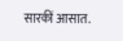सारकीं आसात.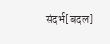संदर्भ[बदल]